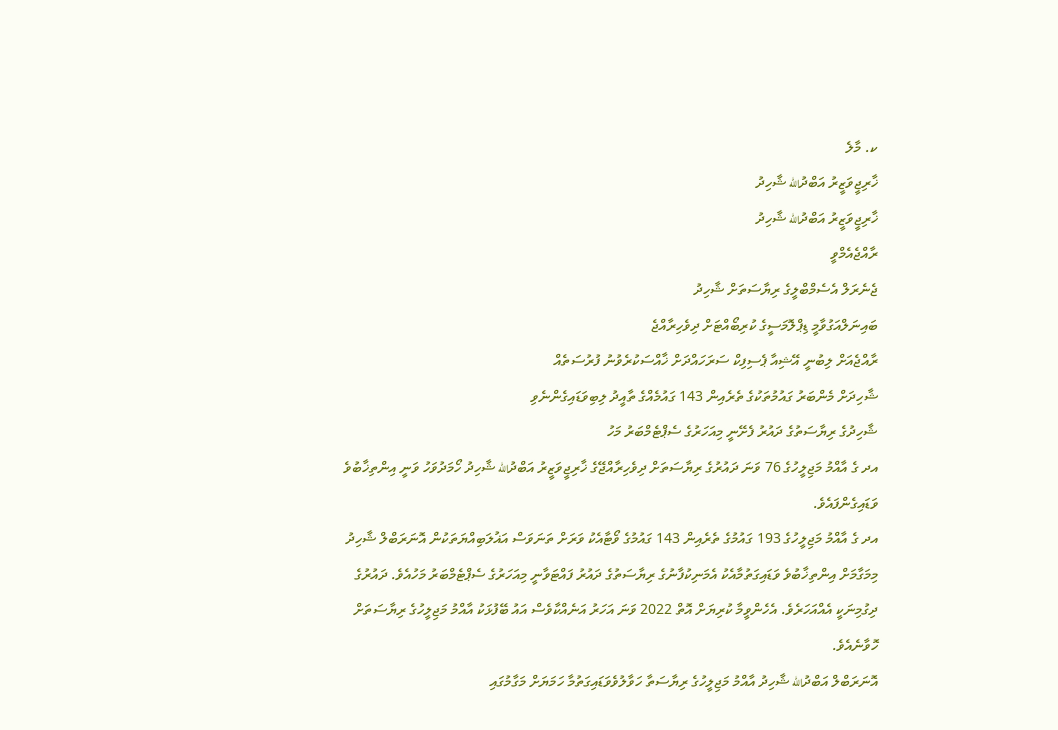ކ. މާލެ
ޚާރިޖީވަޒީރު އަބްދުالله ޝާހިދު
ޚާރިޖީވަޒީރު އަބްދުالله ޝާހިދު
ރާއްޖެއެމްވީ
ޖެނެރަލް އެސެމްބްލީގެ ރިޔާސަތަށް ޝާހިދު
ބައިނަލްއަގުވާމީ ޑިޕްލޮމަސީގެ ކުރިބޯއްޓަށް ދިވެހިރާއްޖެ
ރާއްޖެއަށް ލިބުނީ އޭޝިއާ ޕެސިފިކް ސަރަހައްދަށް ޚާއްސަކުރެވުނު ފުރުސަތެއް
ޝާހިދަށް މެންބަރު ގައުމުތަކުގެ ތެރެއިން 143 ގައުމެއްގެ ތާއީދު ލިބިވަޑައިގެންނެވި
ޝާހިދުގެ ރިޔާސަތުގެ ދައުރު ފެށޭނީ މިއަހަރުގެ ސެޕްޓެމްބަރު މަހު
އދ ގެ އާއްމު މަޖިލީހުގެ 76 ވަނަ ދައުރުގެ ރިޔާސަތަށް ދިވެހިރާއްޖޭގެ ޚާރިޖީވަޒީރު އަބްދުالله ޝާހިދު ހޯމަދުވަހު ވަނީ އިންތިޚާބުވެ ވަޑައިގެންފައެވެ.
އދ ގެ އާއްމު މަޖިލީހުގެ 193 ގައުމުގެ ތެރެއިން 143 ގައުމުގެ ވޯޓާއެކު ވަރަށް ތަނަވަސް އަޣުލަބިއްޔަތަކުން އޮނަރަބްލް ޝާހިދު މިމަގާމަށް އިންތިޚާބުވެ ވަޑައިގަތުމާއެކު އެމަނިކުފާނުގެ ރިޔާސަތުގެ ދައުރު ފައްޓަވާނީ މިއަހަރުގެ ސެޕްޓެމްބަރު މަހުއެވެ. ދައުރުގެ ދިގުމިނަކީ އެއްއަހަރެވެ. އެހެންވީމާ ކުރިޔަށް އޮތް 2022 ވަނަ އަހަރު އަނެއްކާވެސް އައު ބޭފުޅަކު އާއްމު މަޖިލީހުގެ ރިޔާސަތަށް ހޮވާނެއެވެ.
އޮނަރަބްލް އަބްދުالله ޝާހިދު އާއްމު މަޖިލީހުގެ ރިޔާސަތާ ހަވާލުވެވަޑައިގަތުމާ ހަމަޔަށް މަގާމުގައި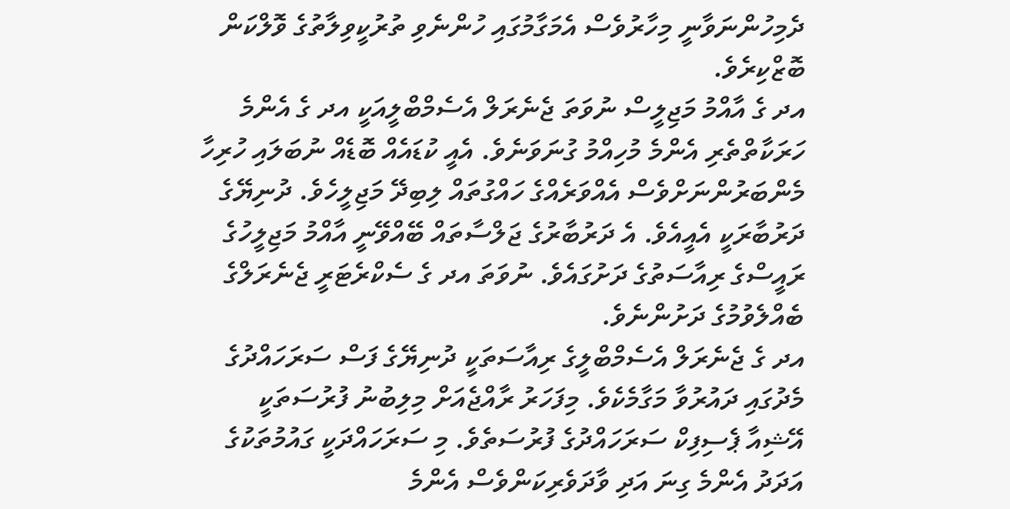ދެމިހުންނަވާނީ މިހާރުވެސް އެމަގާމުގައި ހުންނެވި ތުރުކީވިލާތުގެ ވޮލްކަން ބޮޒްކިރެވެ.
އދ ގެ އާއްމު މަޖިލީސް ނުވަތަ ޖެނެރަލް އެސެމްބްލީއަކީ އދ ގެ އެންމެ ހަރަކާތްތެރި އެންމެ މުހިއްމު ގުނަވަނެވެ. އެއީ ކުޑައެއް ބޮޑެއް ނުބަލައި ހުރިހާ މެންބަރުންނަށްވެސް އެއްވަރެއްގެ ހައްގުތައް ލިބިދޭ މަޖިލީހެވެ. ދުނިޔޭގެ ދަރުބާރަކީ އެއީއެވެ. އެ ދަރުބާރުގެ ޖަލްސާތައް ބޭއްވޭނީ އާއްމު މަޖިލީހުގެ ރައީސްގެ ރިއާސަތުގެ ދަށުގައެވެ. ނުވަތަ އދ ގެ ސެކްރެޓަރީ ޖެނެރަލްގެ ބެއްލެވުމުގެ ދަށުންނެވެ.
އދ ގެ ޖެނެރަލް އެސެމްބްލީގެ ރިއާސަތަކީ ދުނިޔޭގެ ފަސް ސަރަހައްދުގެ މެދުގައި ދައުރުވާ މަގާމެކެވެ. މިފަހަރު ރާއްޖެއަށް މިލިބުނު ފުރުސަތަކީ އޭޝިއާ ޕެސިފިކް ސަރަހައްދުގެ ފުރުސަތެވެ. މި ސަރަހައްދަކީ ގައުމުތަކުގެ އަދަދު އެންމެ ގިނަ އަދި ވާދަވެރިކަންވެސް އެންމެ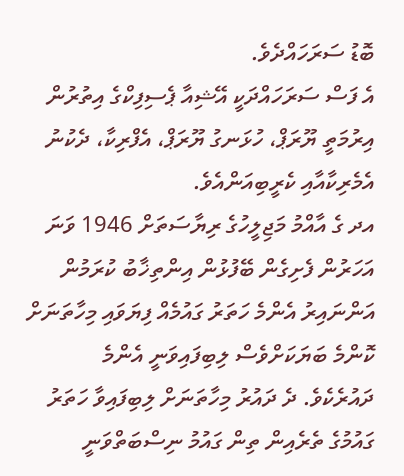ބޮޑު ސަރަހައްދެވެ.
އެ ފަސް ސަރަހައްދަކީ އޭޝިއާ ޕެސިފިކްގެ އިތުރުން އިރުމަތީ ޔޫރަޕް، ހުޅަނގު ޔޫރަޕް، އެފްރިކާ، ދެކުނު އެމެރިކާއާއި ކެރީބިއަންއެވެ.
އދ ގެ އާއްމު މަޖިލީހުގެ ރިޔާސަތަށް 1946 ވަނަ އަހަރުން ފެށިގެން ބޭފުޅުން އިންތިޚާބު ކުރަމުން އަންނައިރު އެންމެ ހަތަރު ގައުމެއް ފިޔަވައި މިހާތަނަށް ކޮންމެ ބަޔަކަށްވެސް ލިބިފައިވަނީ އެންމެ ދައުރެކެވެ. ދެ ދައުރު މިހާތަނަށް ލިބިފައިވާ ހަތަރު ގައުމުގެ ތެރެއިން ތިން ގައުމު ނިސްބަތްވަނީ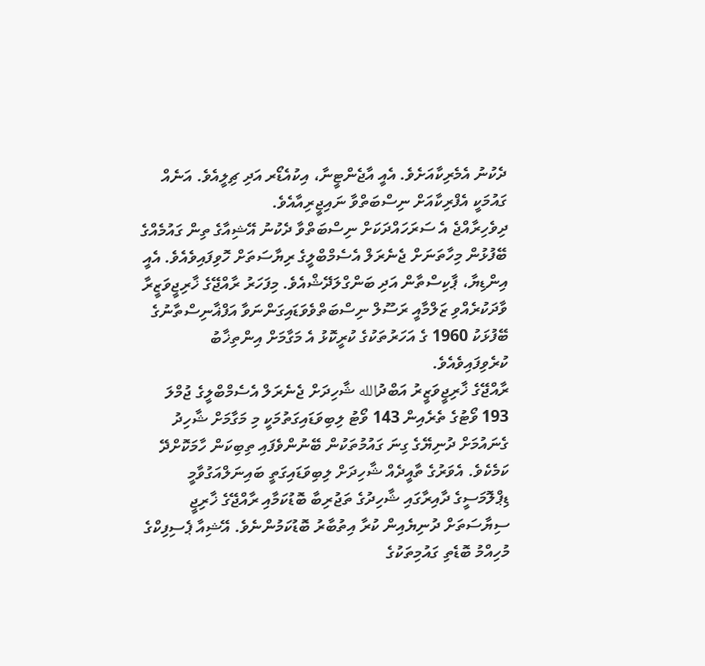ދެކުނު އެމެރިކާއަށެވެ. އެއީ އާޖެންޓީނާ، އިކުއެޑޯރ އަދި ޗިލީއެވެ. އަނެއް ގައުމަކީ އެފްރިކާއަށް ނިސްބަތްވާ ނައިޖީރިއާއެވެ.
ދިވެހިރާއްޖެ އެ ސަރަހައްދަކަށް ނިސްބަތްވާ ދެކުނު އޭޝިއާގެ ތިން ގައުމެއްގެ ބޭފުޅުން މިހާތަނަށް ޖެނެރަލް އެސެމްބްލީގެ ރިޔާސަތަށް ހޮވިފައިވެއެވެ. އެއީ އިންޑިޔާ، ޕާކިސްތާން އަދި ބަންގްލަދޭޝްއެވެ. މިފަހަރު ރާއްޖޭގެ ޚާރިޖީވަޒީރާ ވާދަކުރެއްވި ޒަލްމާއީ ރަސޫލް ނިސްބަތްވެވަޑައިގަންނަވާ އަފްޣާނިސްތާނުގެ ބޭފުޅަކު 1960 ގެ އަހަރުތަކުގެ ކުރީކޮޅު އެ މަގާމަށް އިންތިޚާބު ކުރެވިފައިވެއެވެ.
ރާއްޖޭގެ ޚާރިޖީވަޒީރު އަބްދުالله ޝާހިދަށް ޖެނެރަލް އެސެމްބްލީގެ ޖުމްލަ 193 ވޯޓުގެ ތެރެއިން 143 ވޯޓު ލިބިވަޑައިގަތުމަކީ މި މަގާމަށް ޝާހިދު ގެނައުމަށް ދުނިޔޭގެ ގިނަ ގައުމުތަކުން ބޭނުންވެފައި ތިބިކަން ހާމަކޮށްދޭ ކަމެކެވެ. އެވަރުގެ ތާއީދެއް ޝާހިދަށް ލިބިވަޑައިގަތީ ބައިނަލްއަގުވާމީ ޑިޕްލޮމަސީގެ ދާއިރާގައި ޝާހިދުގެ ތަޖުރިބާ ބޮޑުކަމާއި ރާއްޖޭގެ ޚާރިޖީ ސިޔާސަތަށް ދުނިޔެއިން ކުރާ އިތުބާރު ބޮޑުކަމުންނެވެ. އޭޝިއާ ޕެސިފިކްގެ މުހިއްމު ބޮޑެތި ގައުމިތަކުގެ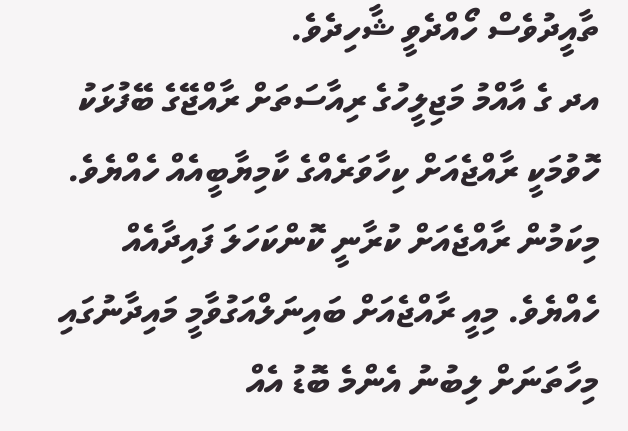ތާއީދުވެސް ހޯއްދެވީ ޝާހިދެވެ.
އދ ގެ އާއްމު މަޖިލީހުގެ ރިއާސަތަށް ރާއްޖޭގެ ބޭފުޅަކު ހޮވުމަކީ ރާއްޖެއަށް ކިހާވަރެއްގެ ކާމިޔާބީއެއް ހެއްޔެވެ. މިކަމުން ރާއްޖެއަށް ކުރާނީ ކޮންކަހަލަ ފައިދާއެއް ހެއްޔެވެ. މިއީ ރާއްޖެއަށް ބައިނަލްއަގުވާމީ މައިދާނުގައި މިހާތަނަށް ލިބުނު އެންމެ ބޮޑު އެއް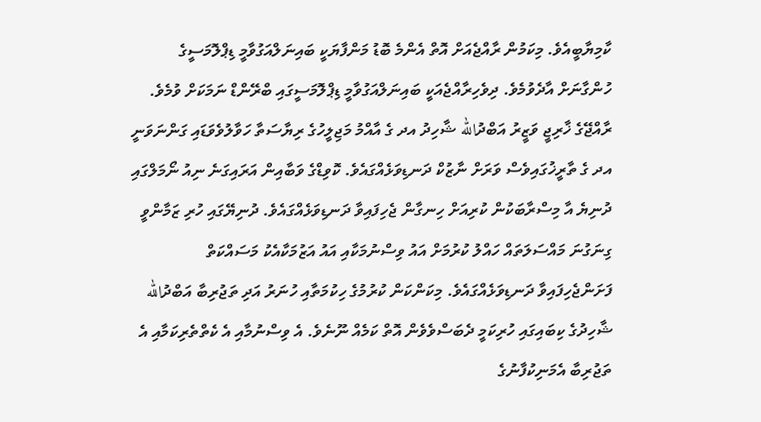ކާމިޔާބީއެވެ. މިކަމުން ރާއްޖެއަށް އޮތް އެންމެ ބޮޑު މަންފާޔަކީ ބައިނަލްއަގުވާމީ ޑިޕްލޮމަސީގެ ހުންގާނަށް އާދެވުމެވެ. ދިވެހިރާއްޖެއަކީ ބައިނަލްއަގުވާމީ ޑިޕްލޮމަސީގައި ބްރޭންޑް ނަމަކަށް ވުމެވެ.
ރާއްޖޭގެ ޚާރިޖީ ވަޒީރު އަބްދުالله ޝާހިދު އދ ގެ އާއްމު މަޖިލީހުގެ ރިޔާސަތާ ހަވާލުވެވަޑައި ގަންނަވަނީ އދ ގެ ތާރީޚުގައިވެސް ވަރަށް ނާޒުކް ދަނޑިވަޅެއްގައެވެ. ކޮވިޑްގެ ވަބާއިން އަރައިގަނެ ނިއު ނޯމަލްގައި ދުނިޔެ އާ މިސްރާބަކުން ކުރިއަށް ހިނގާން ޖެހިފައިވާ ދަނޑިވަޅެއްގައެވެ. ދުނިޔޭގައި ހުރި ޒަމާންވީ ގިނަގުނަ މައްސަލަތައް ހައްލު ކުރުމަށް އައު ވިސްނުމަކާއި އައު އަޒުމަކާއެކު މަސައްކަތް ފަށަންޖެހިފައިވާ ދަނޑިވަޅެއްގައެވެ. މިކަންކަން ކުރުމުގެ ހިކުމަތާއި ހުނަރު އަދި ތަޖުރިބާ އަބްދުالله ޝާހިދުގެ ކިބައިގައި ހުރިކަމީ ދެބަސްވެވެން އޮތް ކަމެއް ނޫނެވެ. އެ ވިސްނުމާއި އެ ކެތްތެރިކަމާއި އެ ތަޖުރިބާ އެމަނިކުފާނުގެ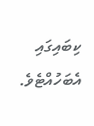ކިބައިގައި އެބަހުއްޓެވެ.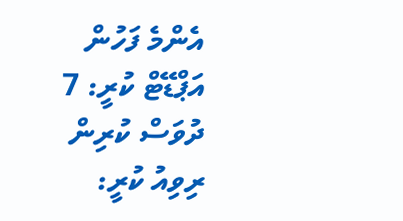އެންމެ ފަހުން އަޕްޑޭޓް ކުރީ: 7 ދުވަސް ކުރިން
ރިވިއު ކުރީ: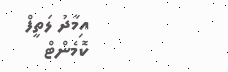އިމާދު ލަތީފް
ކޮމެންޓް